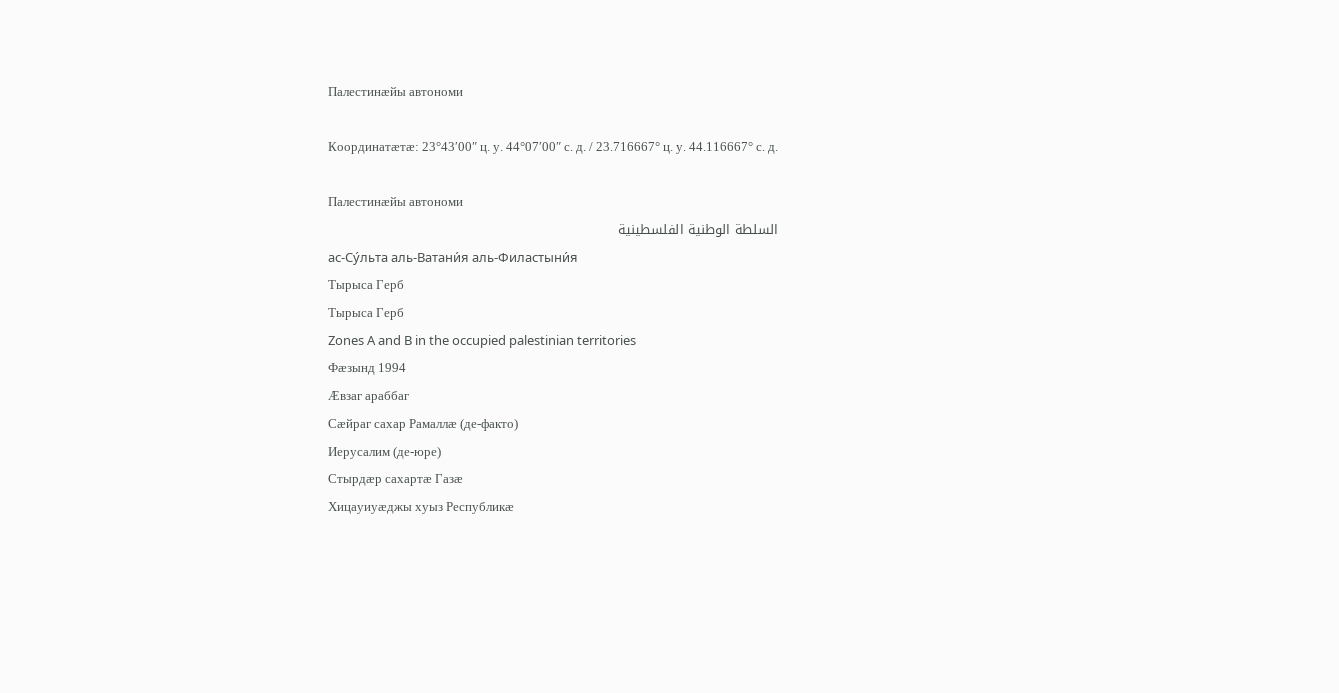Палестинæйы автономи

Координатæтæ: 23°43′00″ ц. у. 44°07′00″ с. д. / 23.716667° ц. у. 44.116667° с. д.

Палестинæйы автономи
السلطة الوطنية الفلسطينية
ас-Су́льта аль-Ватани́я аль-Филастыни́я
Тырыса Герб
Тырыса Герб
Zones A and B in the occupied palestinian territories
Фæзынд 1994
Æвзаг араббаг
Сæйраг сахар Рамаллæ (де-факто)
Иерусалим (де-юре)
Стырдæр сахартæ Газæ
Хицауиуæджы хуыз Республикæ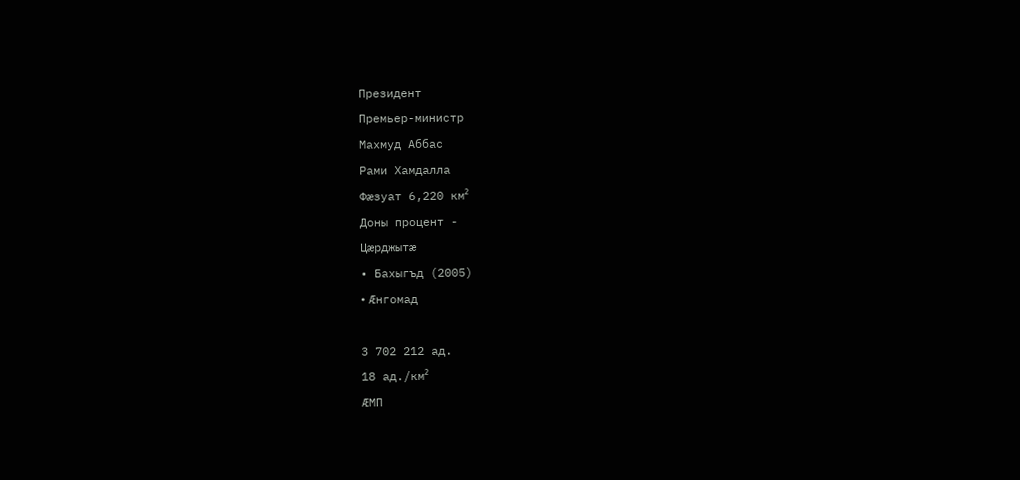Президент
Премьер-министр
Махмуд Аббас
Рами Хамдалла
Фæзуат 6,220 км²
Доны процент -
Цæрджытæ
• Бахыгъд (2005)
• Æнгомад

3 702 212 ад.
18 ад./км²
ÆМП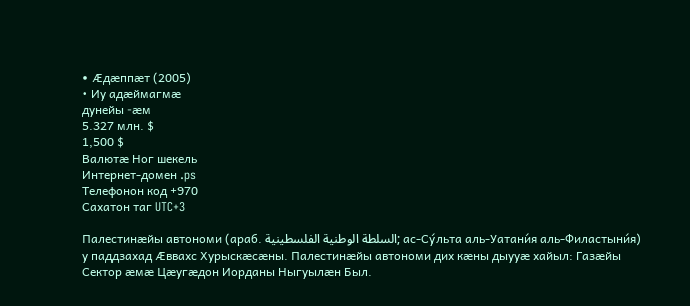• Æдæппæт (2005)
• Иу адæймагмæ
дунейы -æм
5.327 млн. $
1,500 $
Валютæ Ног шекель
Интернет-домен .ps
Телефонон код +970
Сахатон таг UTC+3

Палестинæйы автономи (араб. السلطة الوطنية الفلسطينية; ас-Су́льта аль-Уатани́я аль-Филастыни́я) у паддзахад Æввахс Хурыскæсæны. Палестинæйы автономи дих кæны дыууæ хайыл: Газæйы Сектор æмæ Цæугæдон Иорданы Ныгуылæн Был.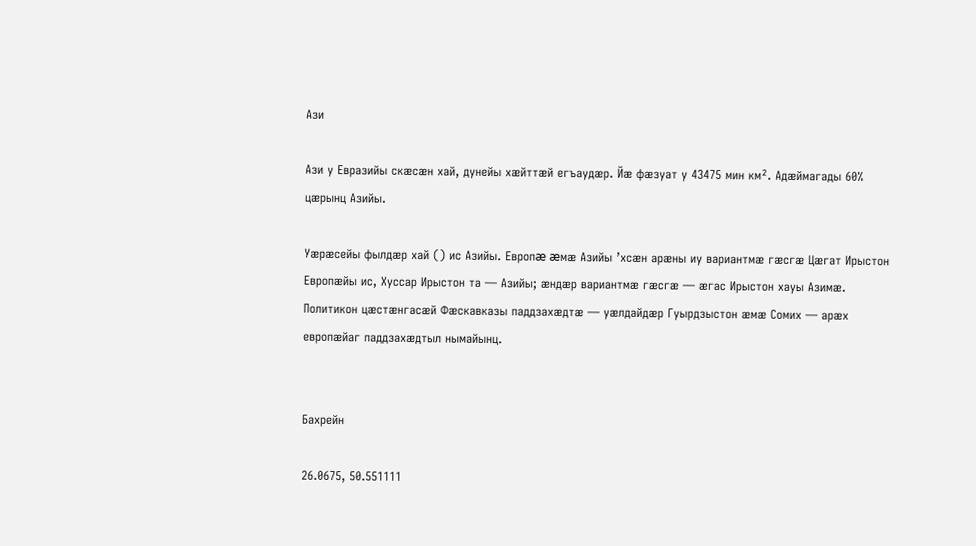Ази

Ази у Евразийы скæсæн хай, дунейы хæйттæй егъаудæр. Йæ фæзуат у 43475 мин км². Адæймагады 60% цæрынц Азийы.

Уæрæсейы фылдæр хай () ис Азийы. Европæ æмæ Азийы ’хсæн арæны иу вариантмæ гæсгæ Цæгат Ирыстон Европæйы ис, Хуссар Ирыстон та — Азийы; æндæр вариантмæ гæсгæ — æгас Ирыстон хауы Азимæ. Политикон цæстæнгасæй Фæскавказы паддзахæдтæ — уæлдайдæр Гуырдзыстон æмæ Сомих — арæх европæйаг паддзахæдтыл нымайынц.


Бахрейн

26.0675, 50.551111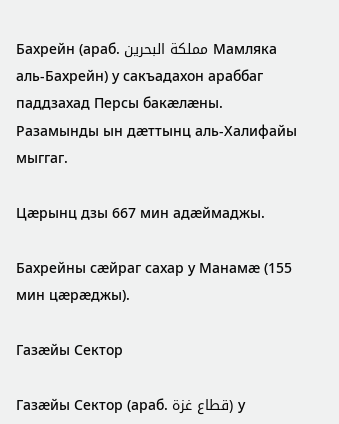Бахрейн (араб. مملكة البحرين Мамляка аль-Бахрейн) у сакъадахон араббаг паддзахад Персы бакæлæны. Разамынды ын дæттынц аль-Халифайы мыггаг.

Цæрынц дзы 667 мин адæймаджы.

Бахрейны сæйраг сахар у Манамæ (155 мин цæрæджы).

Газæйы Сектор

Газæйы Сектор (араб. قطاع غزة) у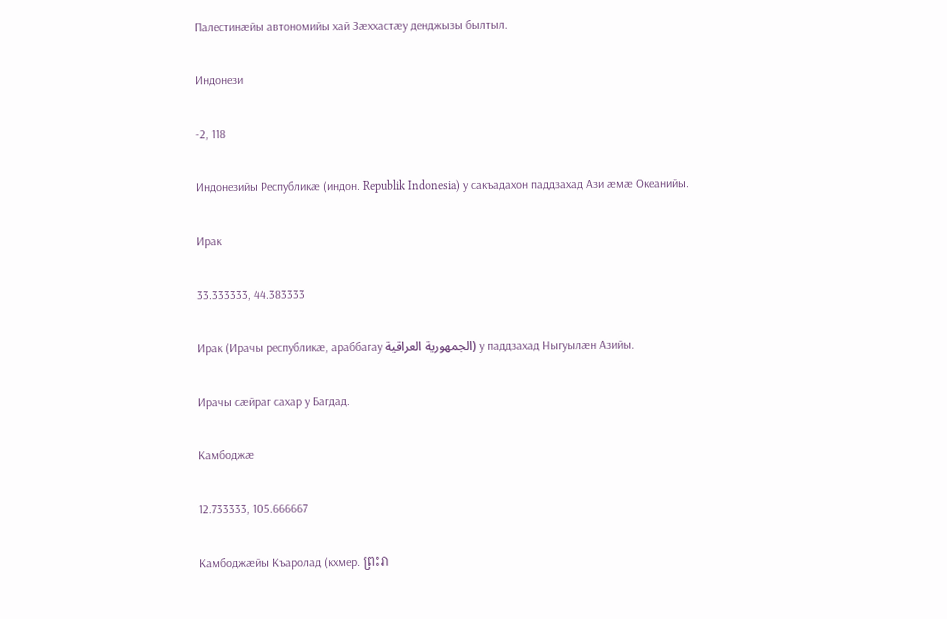Палестинæйы автономийы хай Зæххастæу денджызы былтыл.

Индонези

-2, 118

Индонезийы Республикæ (индон. Republik Indonesia) у сакъадахон паддзахад Ази æмæ Океанийы.

Ирак

33.333333, 44.383333

Ирак (Ирачы республикæ, араббагау الجمهورية العراقية) у паддзахад Ныгуылæн Азийы.

Ирачы сæйраг сахар у Багдад.

Камбоджæ

12.733333, 105.666667

Камбоджæйы Къаролад (кхмер. ព្រះរា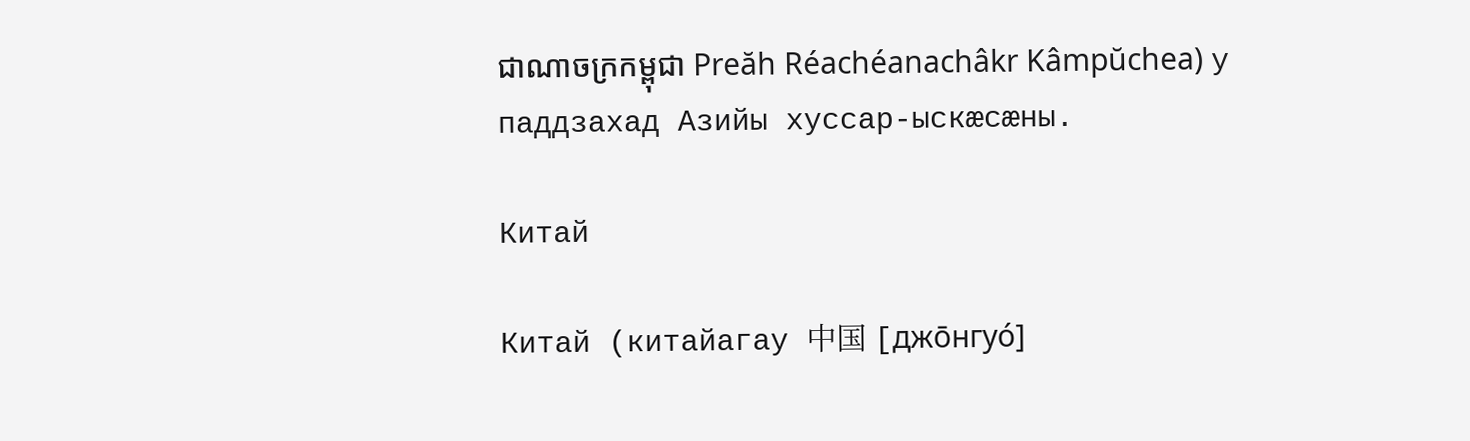ជាណាចក្រកម្ពុជា Preăh Réachéanachâkr Kâmpŭchea) у паддзахад Азийы хуссар-ыскæсæны.

Китай

Китай (китайагау 中国 [джо̄нгуо́]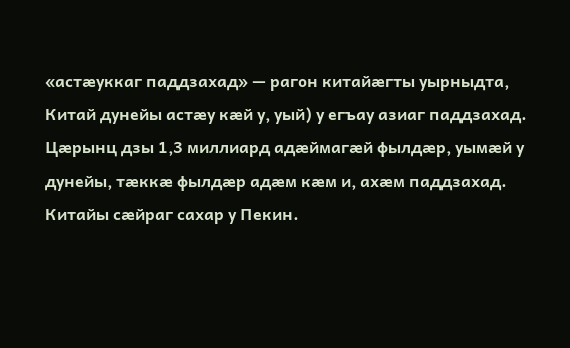«астæуккаг паддзахад» — рагон китайæгты уырныдта, Китай дунейы астæу кæй у, уый) у егъау азиаг паддзахад. Цæрынц дзы 1,3 миллиард адæймагæй фылдæр, уымæй у дунейы, тæккæ фылдæр адæм кæм и, ахæм паддзахад. Китайы сæйраг сахар у Пекин.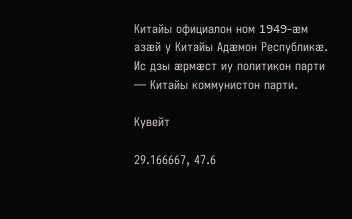Китайы официалон ном 1949-æм азæй у Китайы Адæмон Республикæ. Ис дзы æрмæст иу политикон парти — Китайы коммунистон парти.

Кувейт

29.166667, 47.6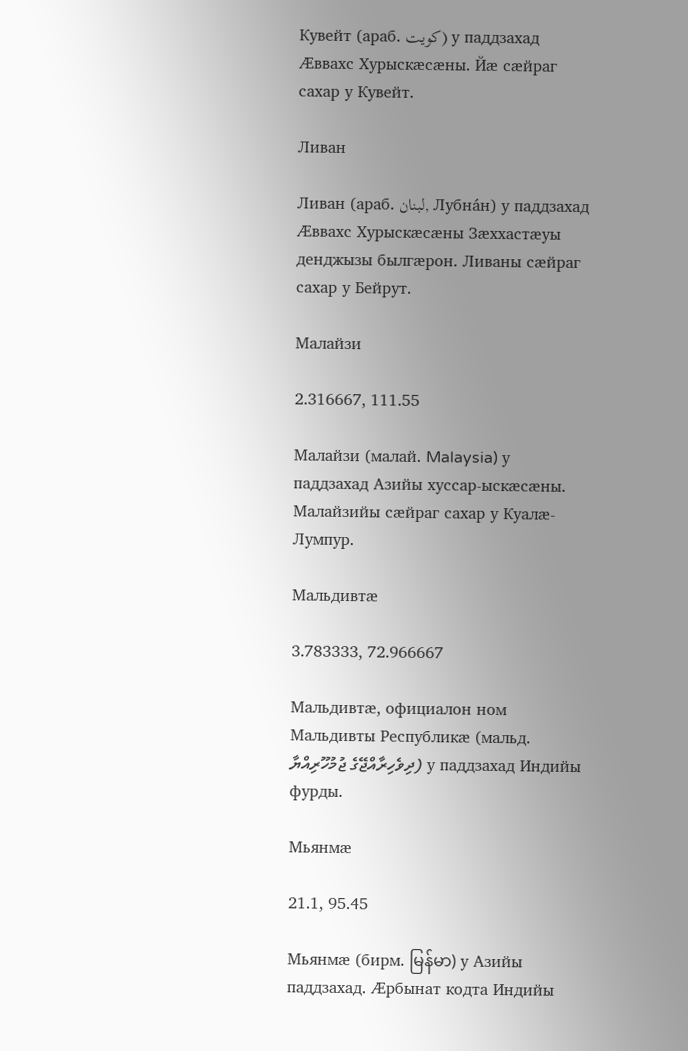Кувейт (араб. كويت) у паддзахад Æввахс Хурыскæсæны. Йæ сæйраг сахар у Кувейт.

Ливан

Ливан (араб. لبنان, Лубна́н) у паддзахад Æввахс Хурыскæсæны Зæххастæуы денджызы былгæрон. Ливаны сæйраг сахар у Бейрут.

Малайзи

2.316667, 111.55

Малайзи (малай. Malaysia) у паддзахад Азийы хуссар-ыскæсæны. Малайзийы сæйраг сахар у Куалæ-Лумпур.

Мальдивтæ

3.783333, 72.966667

Мальдивтæ, официалон ном Мальдивты Республикæ (мальд. ދިވެހިރާއްޖޭގެ ޖުމުހޫރިއްޔާ) у паддзахад Индийы фурды.

Мьянмæ

21.1, 95.45

Мьянмæ (бирм. မြန်မာ) у Азийы паддзахад. Æрбынат кодта Индийы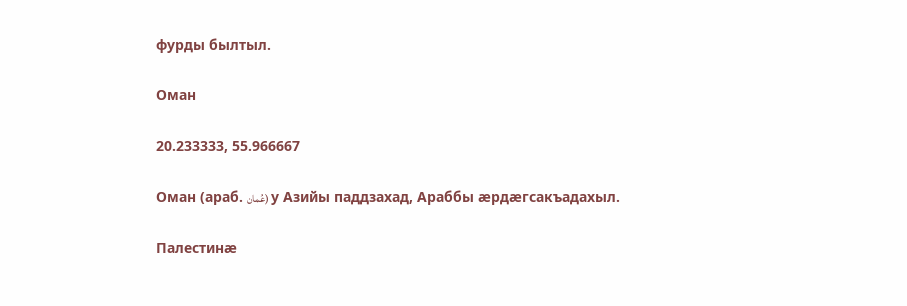фурды былтыл.

Оман

20.233333, 55.966667

Оман (араб. عُمان) у Азийы паддзахад, Араббы æрдæгсакъадахыл.

Палестинæ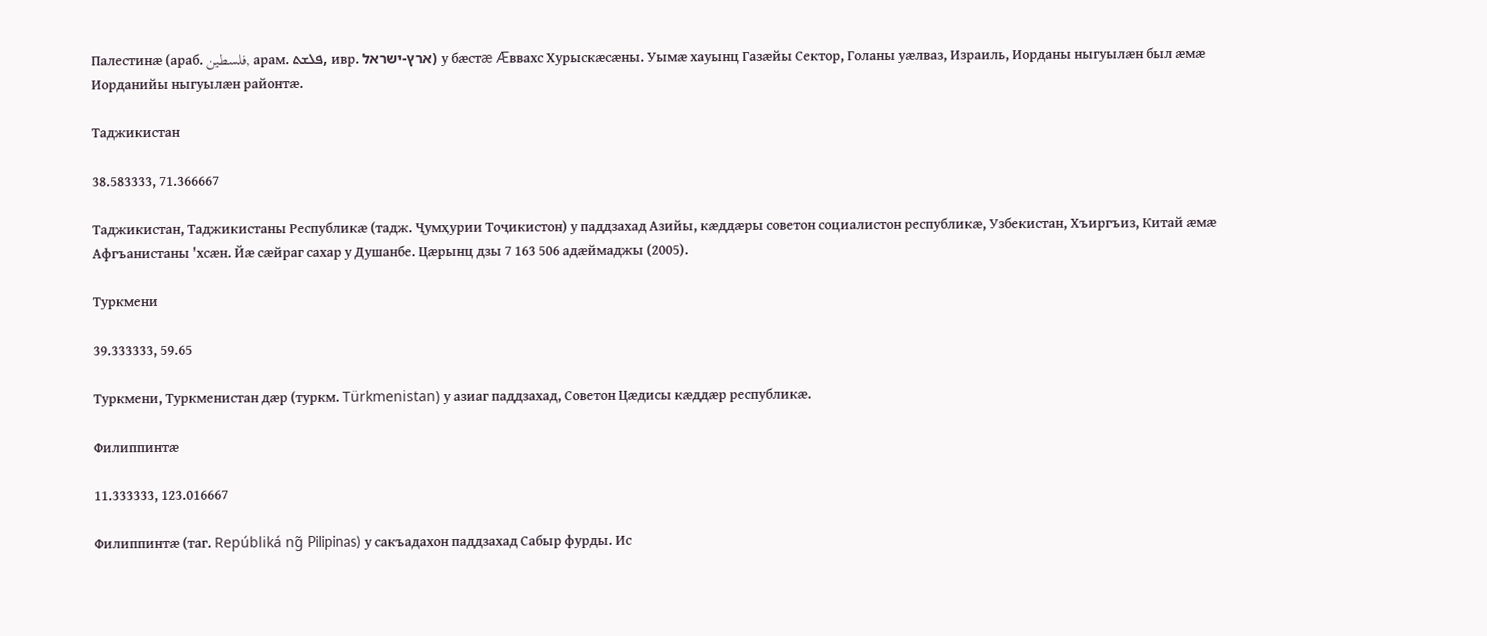Палестинæ (араб. فلسطين, арам. ܦܠܫܬ, ивр. ארץ-ישראל) у бæстæ Æввахс Хурыскæсæны. Уымæ хауынц Газæйы Сектор, Голаны уæлваз, Израиль, Иорданы ныгуылæн был æмæ Иорданийы ныгуылæн районтæ.

Таджикистан

38.583333, 71.366667

Таджикистан, Таджикистаны Республикæ (тадж. Ҷумҳурии Тоҷикистон) у паддзахад Азийы, кæддæры советон социалистон республикæ, Узбекистан, Хъиргъиз, Китай æмæ Афгъанистаны 'хсæн. Йæ сæйраг сахар у Душанбе. Цæрынц дзы 7 163 506 адæймаджы (2005).

Туркмени

39.333333, 59.65

Туркмени, Туркменистан дæр (туркм. Türkmenistan) у азиаг паддзахад, Советон Цæдисы кæддæр республикæ.

Филиппинтæ

11.333333, 123.016667

Филиппинтæ (таг. Repúbliká ng̃ Pilipinas) у сакъадахон паддзахад Сабыр фурды. Ис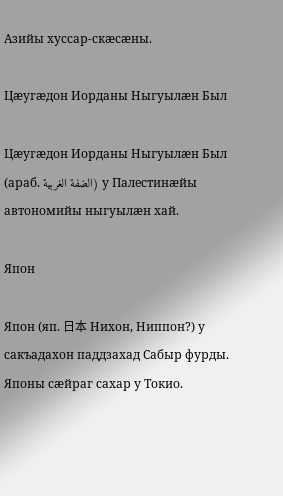Азийы хуссар-скæсæны.

Цæугæдон Иорданы Ныгуылæн Был

Цæугæдон Иорданы Ныгуылæн Был (араб. الضفة الغربية) у Палестинæйы автономийы ныгуылæн хай.

Япон

Япон (яп. 日本 Нихон, Ниппон?) у сакъадахон паддзахад Сабыр фурды. Японы сæйраг сахар у Токио.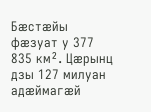Бæстæйы фæзуат у 377 835 км². Цæрынц дзы 127 милуан адæймагæй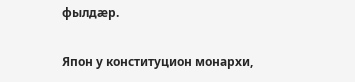фылдæр.

Япон у конституцион монархи,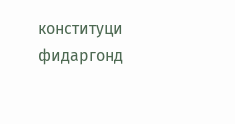конституци фидаргонд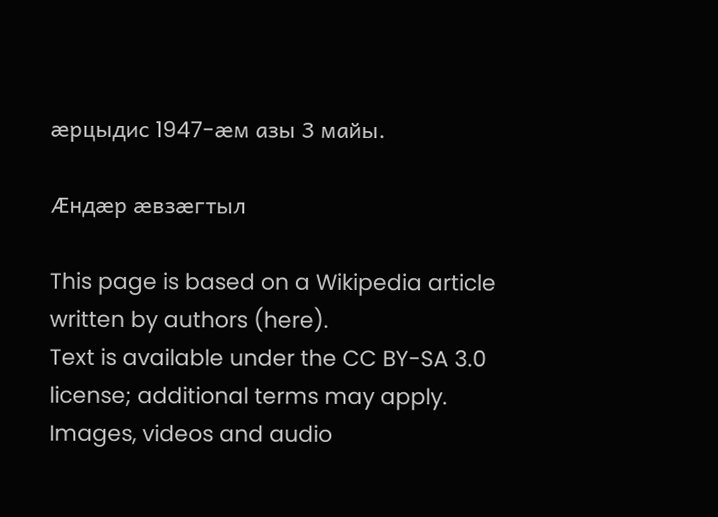æрцыдис 1947-æм азы 3 майы.

Æндæр æвзæгтыл

This page is based on a Wikipedia article written by authors (here).
Text is available under the CC BY-SA 3.0 license; additional terms may apply.
Images, videos and audio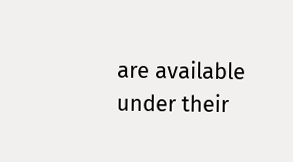are available under their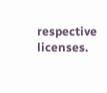respective licenses.